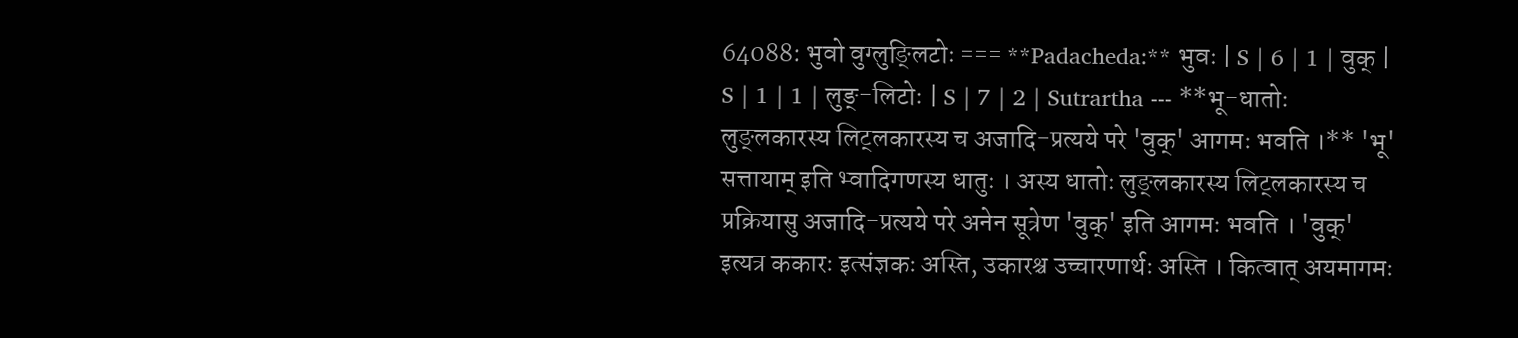64088: भुवो वुग्लुङ्लिटोः === **Padacheda:** भुवः | S | 6 | 1 | वुक् | S | 1 | 1 | लुङ्-लिटोः | S | 7 | 2 | Sutrartha --- **भू-धातोः लुङ्लकारस्य लिट्लकारस्य च अजादि-प्रत्यये परे 'वुक्' आगमः भवति ।** 'भू' सत्तायाम् इति भ्वादिगणस्य धातुः । अस्य धातोः लुङ्लकारस्य लिट्लकारस्य च प्रक्रियासु अजादि-प्रत्यये परे अनेन सूत्रेण 'वुक्' इति आगमः भवति । 'वुक्' इत्यत्र ककारः इत्संज्ञकः अस्ति, उकारश्च उच्चारणार्थः अस्ति । कित्वात् अयमागमः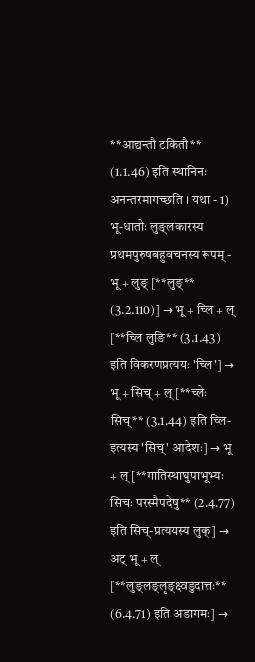**आद्यन्तौ टकितौ** (1.1.46) इति स्थानिनः अनन्तरमागच्छति । यथा - 1) भू-धातोः लुङ्लकारस्य प्रथमपुरुषबहुवचनस्य रूपम् - भू + लुङ् [**लुङ्** (3.2.110)] → भू + च्लि + ल् [**च्लि लुङि** (3.1.43) इति विकरणप्रत्ययः 'च्लि'] → भू + सिच् + ल् [**च्लेः सिच्** (3.1.44) इति च्लि-इत्यस्य 'सिच्' आदेशः] → भू + ल् [**गातिस्थाघुपाभूभ्यः सिचः परस्मैपदेषु** (2.4.77) इति सिच्-प्रत्ययस्य लुक्] → अट् भू + ल् [**लुङ्लङ्लृङ्क्ष्वडुदात्तः** (6.4.71) इति अडागमः] →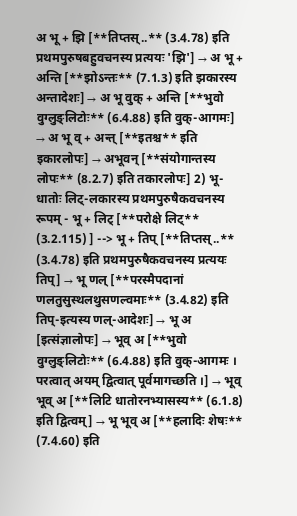अ भू + झि [**तिप्तस्..** (3.4.78) इति प्रथमपुरुषबहुवचनस्य प्रत्ययः 'झि'] → अ भू + अन्ति [**झोऽन्तः** (7.1.3) इति झकारस्य अन्तादेशः] → अ भू वुक् + अन्ति [**भुवो वुग्लुङ्लिटोः** (6.4.88) इति वुक्-आगमः] → अ भू व् + अन्त् [**इतश्च** इति इकारलोपः] → अभूवन् [**संयोगान्तस्य लोपः** (8.2.7) इति तकारलोपः] 2) भू-धातोः लिट्-लकारस्य प्रथमपुरुषैकवचनस्य रूपम् - भू + लिट् [**परोक्षे लिट्** (3.2.115) ] --> भू + तिप् [**तिप्तस्..** (3.4.78) इति प्रथमपुरुषैकवचनस्य प्रत्ययः तिप्] → भू णल् [**परस्मैपदानां णलतुसुस्थलथुसणल्वमाः** (3.4.82) इति तिप्-इत्यस्य णल्-आदेशः] → भू अ [इत्संज्ञालोपः] → भूव् अ [**भुवो वुग्लुङ्लिटोः** (6.4.88) इति वुक्-आगमः । परत्वात् अयम् द्वित्वात् पूर्वमागच्छति ।] → भूव् भूव् अ [**लिटि धातोरनभ्यासस्य** (6.1.8) इति द्वित्वम्] → भू भूव् अ [**हलादिः शेषः** (7.4.60) इति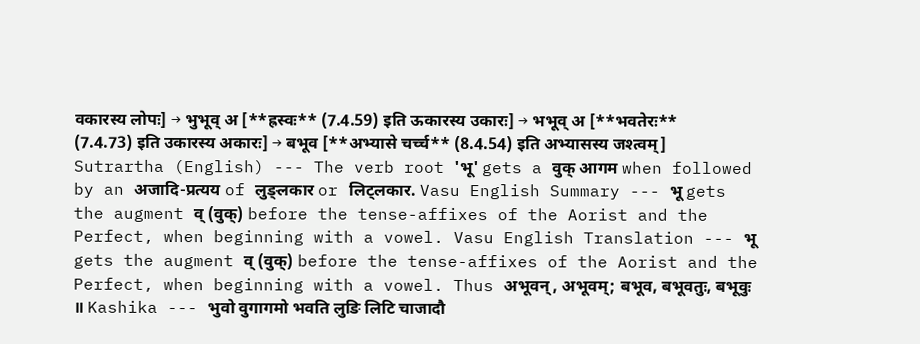वकारस्य लोपः] → भुभूव् अ [**ह्रस्वः** (7.4.59) इति ऊकारस्य उकारः] → भभूव् अ [**भवतेरः** (7.4.73) इति उकारस्य अकारः] → बभूव [**अभ्यासे चर्च्च** (8.4.54) इति अभ्यासस्य जश्त्वम्] Sutrartha (English) --- The verb root 'भू' gets a वुक् आगम when followed by an अजादि-प्रत्यय of लुङ्लकार or लिट्लकार. Vasu English Summary --- भू gets the augment व् (वुक्) before the tense-affixes of the Aorist and the Perfect, when beginning with a vowel. Vasu English Translation --- भू gets the augment व् (वुक्) before the tense-affixes of the Aorist and the Perfect, when beginning with a vowel. Thus अभूवन्, अभूवम्; बभूव, बभूवतुः, बभूवुः ॥ Kashika --- भुवो वुगागमो भवति लुङि लिटि चाजादौ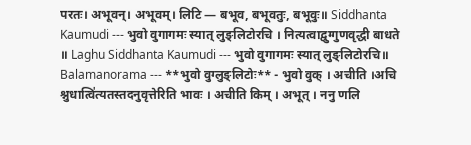परतः। अभूवन्। अभूवम्। लिटि — बभूव, बभूवतुः, बभूवुः॥ Siddhanta Kaumudi --- भुवो वुगागमः स्यात् लुङ्लिटोरचि । नित्यत्वाद्वुग्गुणवृद्धी बाधते ॥ Laghu Siddhanta Kaumudi --- भुवो वुगागमः स्यात् लुङ्लिटोरचि॥ Balamanorama --- **भुवो वुग्लुङ्लिटोः** - भुवो वुक् । अचीति ।अचि श्नुधात्वि॑त्यतस्तदनुवृत्तेरिति भावः । अचीति किम् । अभूत् । ननु णलि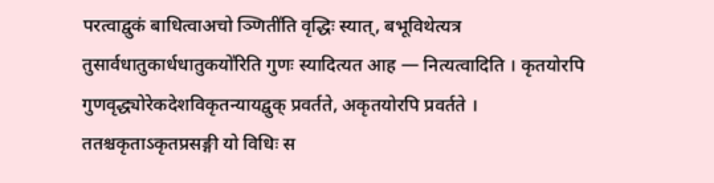परत्वाद्वुकं बाधित्वाअचो ञ्णिती॑ति वृद्धिः स्यात्, बभूविथेत्यत्र तुसार्वधातुकार्धधातुकयो॑रिति गुणः स्यादित्यत आह — नित्यत्वादिति । कृतयोरपि गुणवृद्ध्योरेकदेशविकृतन्यायद्वुक् प्रवर्तते, अकृतयोरपि प्रवर्तते । ततश्चकृताऽकृतप्रसङ्गी यो विधिः स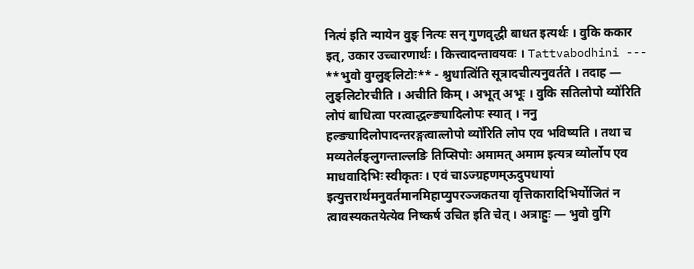नित्य॑ इति न्यायेन वुङ् नित्यः सन् गुणवृद्धी बाधत इत्यर्थः । वुकि ककार इत्, उकार उच्चारणार्थः । कित्त्वादन्तावयवः । Tattvabodhini --- **भुवो वुग्लुङ्लिटोः** - श्नुधात्वि॑ति सूत्रादचीत्यनुवर्तते । तदाह — लुङ्लिटोरचीति । अचीति किम् । अभूत् अभूः । वुकि सतिलोपो व्यो॑रिति लोपं बाधित्वा परत्वाद्धल्ङ्यादिलोपः स्यात् । ननु हल्ङ्यादिलोपादन्तरङ्गत्वात्लोपो व्यो॑रिति लोप एव भविष्यति । तथा च मव्यतेर्लङ्लुगन्ताल्लङि तिप्सिपोः अमामत् अमाम इत्यत्र व्योर्लोप एव माधवादिभिः स्वीकृतः । एवं चाऽज्ग्रहणम्ऊदुपधाया॑ इत्युत्तरार्थमनुवर्तमानमिहाप्युपरञ्जकतया वृत्तिकारादिभिर्योजितं न त्वावस्यकतयेत्येव निष्कर्ष उचित इति चेत् । अत्राहुः — भुवो वुगि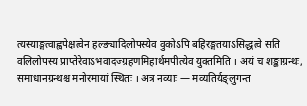त्यस्याङ्गत्वाह्वपेक्षत्वेन हल्ङ्यादिलोपस्येव वुकोऽपि बहिरङ्गतयाऽसिद्धत्वे सति वलिलोपस्य प्राप्तेरेवाऽभवादज्ग्रहणमिहार्थमपीत्येव युक्तमिति । अयं च शङ्काग्रन्थः, समाधानग्रन्थश्च मनोरमायां स्थितः । अत्र नव्याः — मव्यतिर्यङ्लुगन्त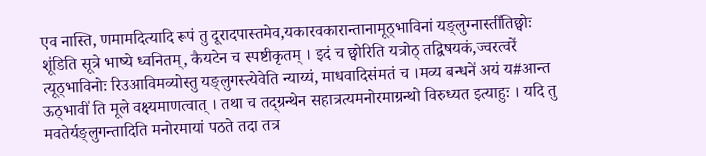एव नास्ति, णमामदित्यादि रूपं तु दूरादपास्तमेव,यकारवकारान्तानामूठ्भाविनां यङ्लुग्नास्ती॑तिछ्वोः शू॑डिति सूत्रे भाष्ये ध्वनितम्, कैयटेन च स्पष्टीकृतम् । इदं च छ्वोरिति यत्रोठ् तद्विषयकं,ज्वरत्वरे॑ त्यूठ्भाविनोः रिउआविमव्योस्तु यङ्लुगस्त्येवेति न्याय्यं, माधवादिसंमतं च ।मव्य बन्धने॑ अयं य#आन्त ऊठ्भावी॑ ति मूले वक्ष्यमाणत्वात् । तथा च तद्ग्रन्थेन सहात्रत्यमनोरमाग्रन्थो विरुध्यत इत्याहुः । यदि तु मवतेर्यङ्लुगन्तादिति मनोरमायां पठते तदा तत्र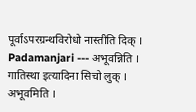पूर्वाऽपरग्रन्थविरोधो नास्तीति दिक् । Padamanjari --- अभूवन्निति । गातिस्था इत्यादिना सिचो लुक् । अभूवमिति ।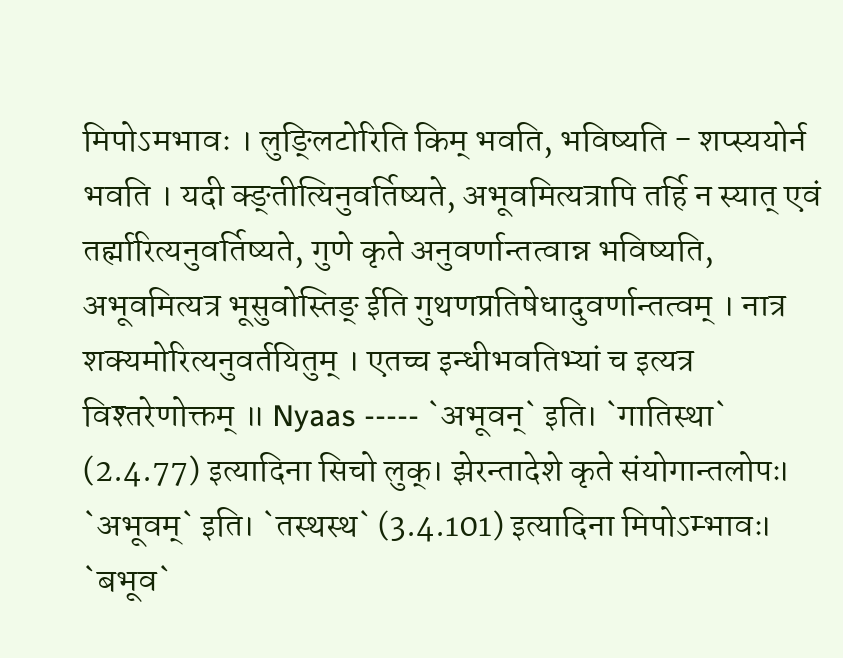मिपोऽमभावः । लुङ्लिटोरिति किम् भवति, भविष्यति - शप्स्ययोर्न भवति । यदी क्ङ्तीत्यिनुवर्तिष्यते, अभूवमित्यत्रापि तर्हि न स्यात् एवं तर्ह्मारित्यनुवर्तिष्यते, गुणे कृते अनुवर्णान्तत्वान्न भविष्यति, अभूवमित्यत्र भूसुवोस्तिङ् ईति गुथणप्रतिषेधादुवर्णान्तत्वम् । नात्र शक्यमोरित्यनुवर्तयितुम् । एतच्च इन्धीभवतिभ्यां च इत्यत्र विश्तरेणोक्तम् ॥ Nyaas ----- `अभूवन्` इति। `गातिस्था` (2.4.77) इत्यादिना सिचो लुक्। झेरन्तादेशे कृते संयोगान्तलोपः। `अभूवम्` इति। `तस्थस्थ` (3.4.101) इत्यादिना मिपोऽम्भावः। `बभूव`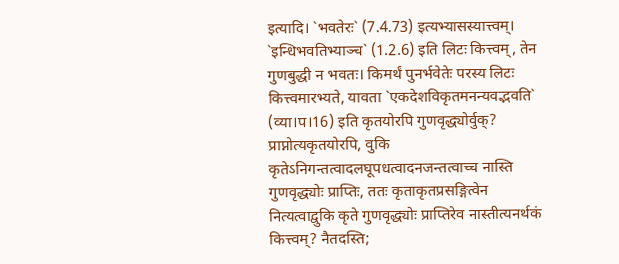इत्यादि। `भवतेरः` (7.4.73) इत्यभ्यासस्यात्त्वम्। `इन्धिभवतिभ्याञ्च` (1.2.6) इति लिटः कित्त्वम्, तेन गुणबुद्धी न भवतः। किमर्थं पुनर्भवेतेः परस्य लिटः कित्त्वमारभ्यते, यावता `एकदेशविकृतमनन्यवद्भवति` (व्या।प।16) इति कृतयोरपि गुणवृद्ध्योर्वुक्? प्राप्नोत्यकृतयोरपि, वुकि कृतेऽनिगन्तत्वादलघूपधत्वादनजन्तत्वाच्च नास्ति गुणवृद्ध्योः प्राप्तिः, ततः कृताकृतप्रसङ्गित्वेन नित्यत्वाद्वुकि कृते गुणवृद्ध्योः प्राप्तिरेव नास्तीत्यनर्थकं कित्त्वम्? नैतदस्ति;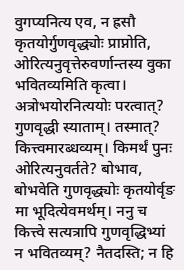वुगप्यनित्य एव, न ह्रसौ कृतयोर्गुणवृद्ध्योः प्राप्नोति, ओरित्यनुवृत्तेरुवर्णान्तस्य वुका भवितव्यमिति कृत्वा। अत्रोभयोरनित्ययोः परत्वात्? गुणवृद्धी स्याताम्। तस्मात्? कित्त्वमारब्धव्यम्। किमर्थं पुनः ओरित्यनुवर्तते? बोभाव, बोभवेति गुणवृद्ध्योः कृतयोर्वृङ मा भूदित्येवमर्थम्। ननु च कित्त्वे सत्यत्रापि गुणवृद्धिभ्यां न भवितव्यम्? नैतदस्ति; न हि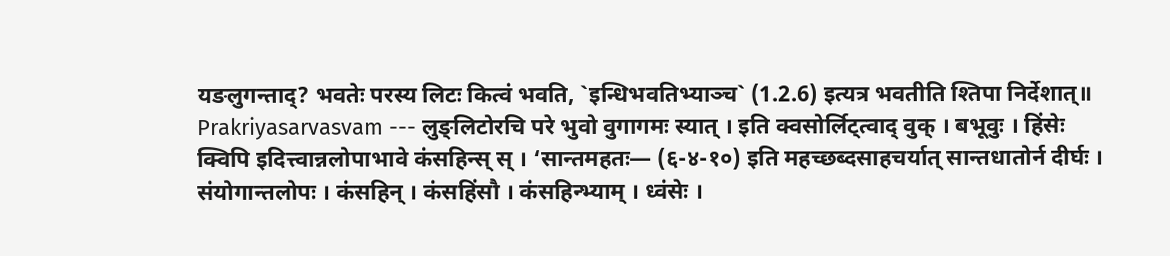यङलुगन्ताद्? भवतेः परस्य लिटः कित्वं भवति, `इन्धिभवतिभ्याञ्च` (1.2.6) इत्यत्र भवतीति श्तिपा निर्देशात्॥ Prakriyasarvasvam --- लुङ्लिटोरचि परे भुवो वुगागमः स्यात् । इति क्वसोर्लिट्त्वाद् वुक् । बभूवुः । हिंसेः क्विपि इदित्त्वान्नलोपाभावे कंसहिन्स् स् । ‘सान्तमहतः— (६-४-१०) इति महच्छब्दसाहचर्यात् सान्तधातोर्न दीर्घः । संयोगान्तलोपः । कंसहिन् । कंसहिंसौ । कंसहिन्भ्याम् । ध्वंसेः ।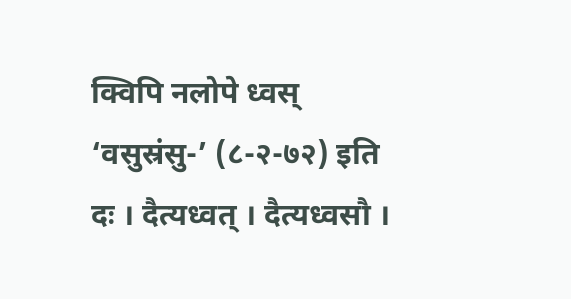क्विपि नलोपे ध्वस् ‘वसुस्रंसु-’ (८-२-७२) इति दः । दैत्यध्वत् । दैत्यध्वसौ ।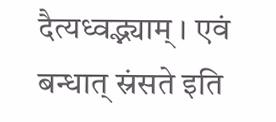दैत्यध्वद्भ्याम् । एवं बन्धात् स्रंसते इति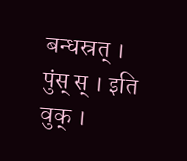बन्धस्रत् । पुंस् स् । इति वुक् ।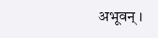अभूवन् ।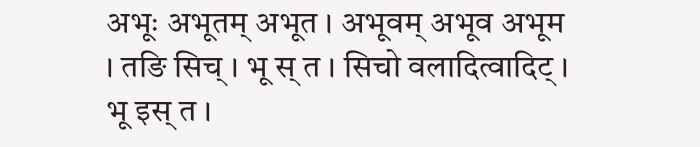अभूः अभूतम् अभूत । अभूवम् अभूव अभूम । तङि सिच् । भू स् त । सिचो वलादित्वादिट् । भू इस् त ।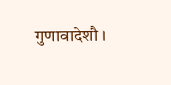गुणावादेशौ ।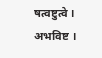षत्वष्टुत्वे । अभविष्ट ।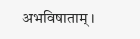अभविषाताम् ।